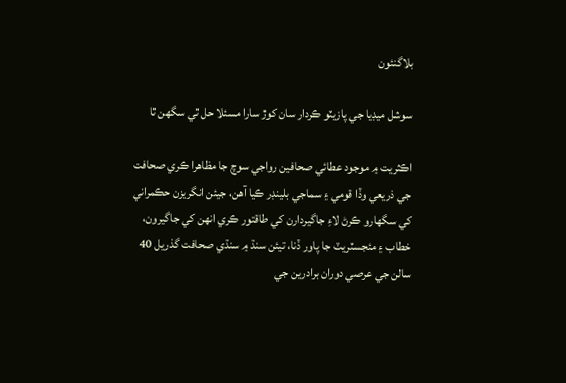بلاگنئون

سوشل ميڊيا جي پازيٽو ڪردار سان کوڙ سارا مسئلا حل ٿي سگھن ٿا

اڪثريت ۾ موجود عطائي صحافين رواجي سوچ جا مظاھرا ڪري صحافت جي ذريعي وڏا قومي ۽ سماجي بلينڊر ڪيا آھن، جيئن انگريزن حڪمراني کي سگھارو ڪرڻ لاءِ جاگيردارن کي طاقتور ڪري انھن کي جاگيرون، خطاب ۽ مئجسٽريٽ جا پاور ڏنا، تيئن سنڌ ۾ سنڌي صحافت گذريل 40 سالن جي عرصي دوران برادرين جي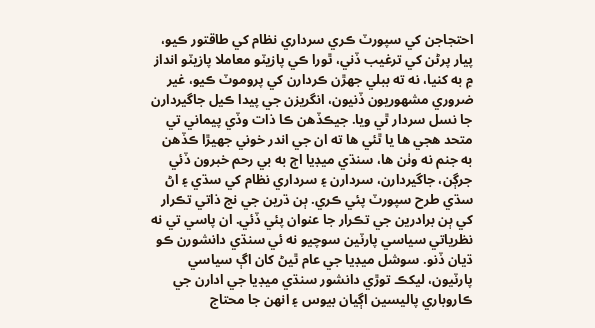احتجاجن کي سپورٽ ڪري سرداري نظام کي طاقتور ڪيو، پيار پرڻن کي ترغيب ڏني، ٿورا ڪي پازيٽو معاملا پازيٽو انداز ۾ به کنيا، نه ته ببلي جھڙن ڪردارن کي پروموٽ ڪيو، غير ضروري مشھوريون ڏنيون، انگريزن جي پيدا ڪيل جاگيردارن جا نسل سردار ٿي ويا. جيڪڏهن ڪا ذات وڏي پيماني تي متحد ھجي ھا يا ٿئي ھا ته ان جي اندر خوني جھيڙا ڪڏھن به جنم نه وٺن ھا، سنڌي ميڊيا اڄ به بي رحم خبرون ڏئي جرڳن، جاگيردارن، سردارن ۽ سرداري نظام کي سڌي ۽ اڻ سڌي طرح سپورٽ پئي ڪري. ٻن ڌرين جي نج ذاتي تڪرار کي ٻن برادرين جي تڪرار جا عنوان پئي ڏئي. ان پاسي تي نه نظرياتي سياسي پارٽين سوچيو نه ئي سنڌي دانشورن ڪو ڌيان ڏنو. سوشل ميڊيا جي عام ٿيڻ کان اڳ سياسي پارٽيون، ليکڪ توڙي دانشور سنڌي ميڊيا جي ادارن جي ڪاروباري پاليسين اڳيان بيوس ۽ انھن جا محتاج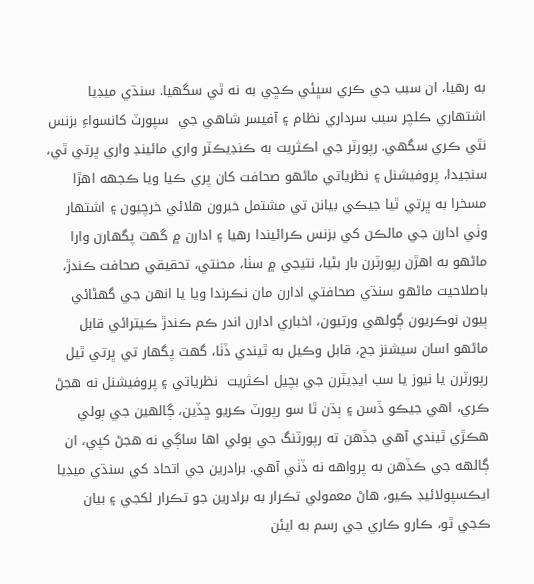به رھيا، ان سبب جي ڪري سڀئي ڪڇي به نه ٿي سگھيا. سنڌي ميڊيا اشتھاري ڪلچر سبب سرداري نظام ۽ آفيسر شاھي جي  سپورٽ کانسواءِ بزنس نٿي ڪري سگھي. رپورٽر جي اڪثريت به ڪنڊيڪٽر واري مائينڊ واري ڀرتي ٿي، سنجيدا، پروفيشنل ۽ نظرياتي ماڻھو صحافت کان پري ڪيا ويا ڪجھه اھڙا مسخرا به ڀرتي ٿيا جيڪي بيانن تي مشتمل خبرون ھلائي خرچيون ۽ اشتھار وٺي ادارن جي مالڪن کي بزنس ڪرائيندا رھيا ۽ ادارن ۾ گھٽ پگھارن وارا ماڻھو به اھڙن رپورٽرن بار بڻيا، نتيجي ۾ سٺا، محنتي، تحقيقي صحافت ڪندڙ، باصلاحيت ماڻھو سنڌي صحافتي ادارن مان نڪرندا ويا يا انھن جي گھڻائي ٻيون نوڪريون ڳولهي ورتيون، اخباري ادارن اندر ڪم ڪندڙ ڪيترائي قابل ماڻھو اسان سيشنز جج، قابل وڪيل به ٿيندي ڏٺا، گھٽ پگھار تي ڀرتي ٿيل رپورٽرن يا نيوز يا سب ايڊيٽرن جي بچيل اڪثريت  نظرياتي ۽ پروفيشنل نه ھجڻ ڪري، اھي جيڪو ڏسن ۽ ٻڌن ٿا سو رپورٽ ڪريو ڇڏين، ڳالھين جي ٻولي ھڪڙي ٿيندي آھي جڏھن ته رپورٽنگ جي ٻولي اھا ساڳي نه ھجڻ کپي، ان ڳالھه جي ڪڏھن به پرواھه نه ڏٺي آھي. برادرين جي اتحاد کي سنڌي ميڊيا ايڪسپولائيڊ ڪيو، ھاڻ معمولي تڪرار به برادرين جو تڪرار لکجي ۽ بيان ڪجي ٿو، ڪارو ڪاري جي رسم به ايئن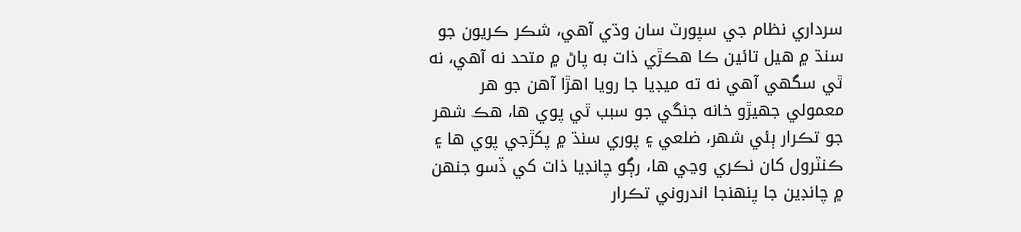سرداري نظام جي سپورٽ سان وڌي آھي، شڪر ڪريون جو سنڌ ۾ ھيل تائين ڪا ھڪڙي ذات به پاڻ ۾ متحد نه آھي، نه ٿي سگھي آھي نه ته ميڊيا جا رويا اھڙا آھن جو ھر معمولي جھيڙو خانه جنگي جو سبب ٿي پوي ھا، ھڪ شھر جو تڪرار ٻئي شھر، ضلعي ۽ پوري سنڌ ۾ پکڙجي پوي ھا ۽ ڪنٽرول کان نڪري وڃي ھا، رڳو چانڊيا ذات کي ڏسو جنھن ۾ چانڊين جا پنھنجا اندروني تڪرار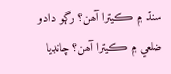سنڌ ۾ ڪيترا آھن؟ رڳو دادو ضلعي ۾ ڪيترا آھن؟ چانڊيا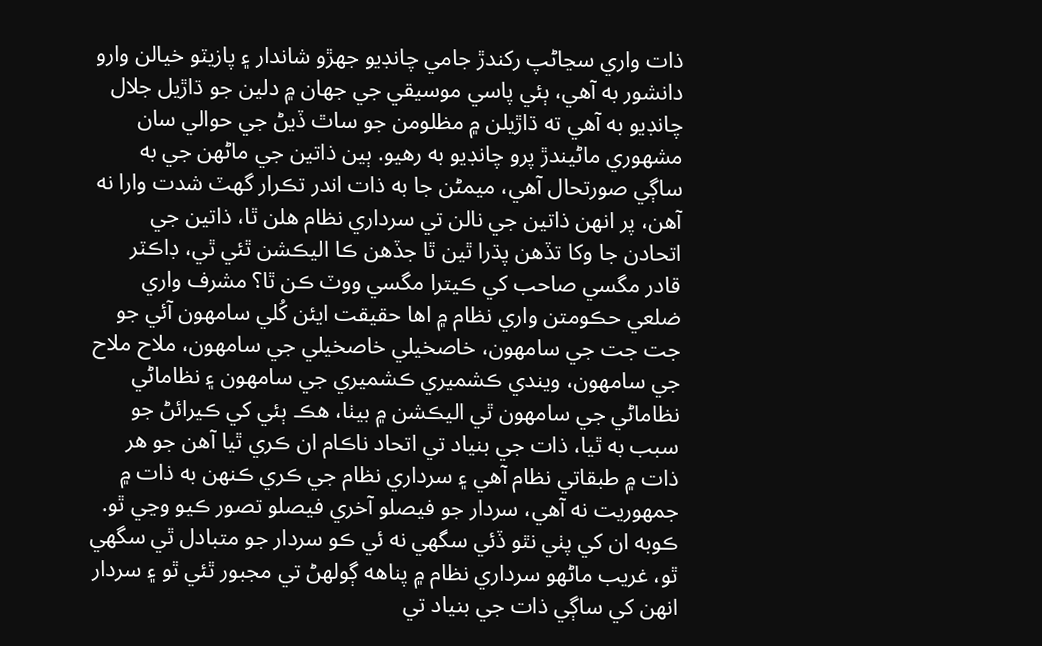ذات واري سڃاڻپ رکندڙ جامي چانڊيو جھڙو شاندار ۽ پازيٽو خيالن وارو دانشور به آھي، ٻئي پاسي موسيقي جي جھان ۾ دلين جو ڌاڙيل جلال چانڊيو به آھي ته ڌاڙيلن ۾ مظلومن جو ساٿ ڏيڻ جي حوالي سان مشھوري ماڻيندڙ پرو چانڊيو به رھيو. ٻين ذاتين جي ماڻھن جي به ساڳي صورتحال آھي، ميمڻن جا به ذات اندر تڪرار گھٽ شدت وارا نه آھن، پر انھن ذاتين جي نالن تي سرداري نظام ھلن ٿا، ذاتين جي اتحادن جا وکا تڏھن پڌرا ٿين ٿا جڏھن ڪا اليڪشن ٿئي ٿي، ڊاڪٽر قادر مگسي صاحب کي ڪيترا مگسي ووٽ ڪن ٿا؟ مشرف واري ضلعي حڪومتن واري نظام ۾ اھا حقيقت ايئن کُلي سامھون آئي جو جت جت جي سامھون، خاصخيلي خاصخيلي جي سامھون، ملاح ملاح جي سامھون، ويندي ڪشميري ڪشميري جي سامھون ۽ نظاماڻي نظاماڻي جي سامھون ٿي اليڪشن ۾ بيٺا، ھڪ ٻئي کي ڪيرائڻ جو سبب به ٿيا، ذات جي بنياد تي اتحاد ناڪام ان ڪري ٿيا آھن جو ھر ذات ۾ طبقاتي نظام آھي ۽ سرداري نظام جي ڪري ڪنھن به ذات ۾ جمھوريت نه آھي، سردار جو فيصلو آخري فيصلو تصور ڪيو وڃي ٿو. ڪوبه ان کي پٺي نٿو ڏئي سگھي نه ئي ڪو سردار جو متبادل ٿي سگھي ٿو، غريب ماڻھو سرداري نظام ۾ پناھه ڳولهڻ تي مجبور ٿئي ٿو ۽ سردار انھن کي ساڳي ذات جي بنياد تي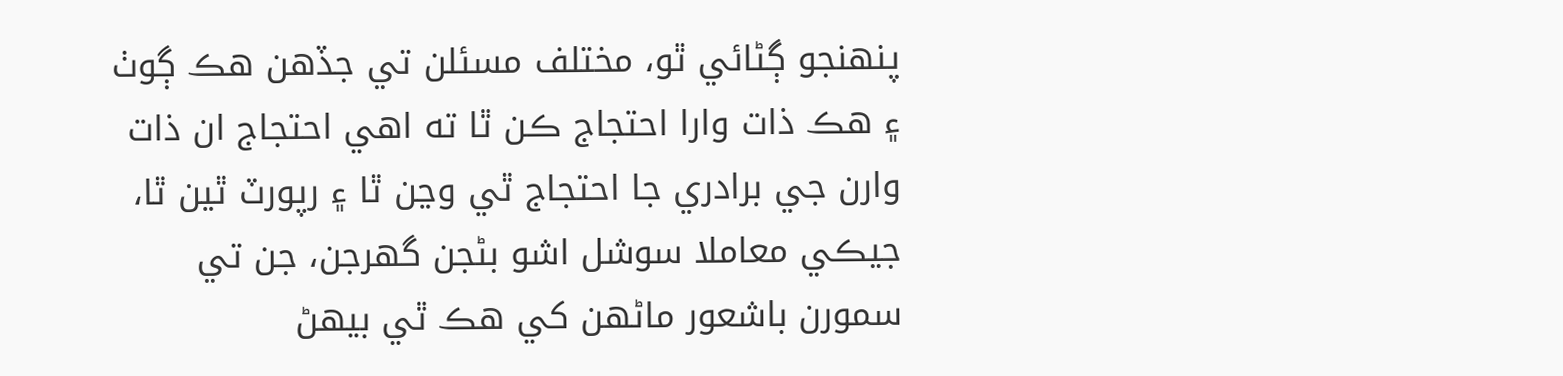پنھنجو ڳڻائي ٿو، مختلف مسئلن تي جڏھن ھڪ ڳوٺ ۽ ھڪ ذات وارا احتجاج ڪن ٿا ته اھي احتجاج ان ذات وارن جي برادري جا احتجاج ٿي وڃن ٿا ۽ رپورٽ ٿين ٿا، جيڪي معاملا سوشل اشو بڻجن گھرجن، جن تي سمورن باشعور ماڻھن کي ھڪ ٿي بيھڻ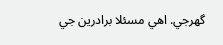گھرجي. اھي مسئلا برادرين جي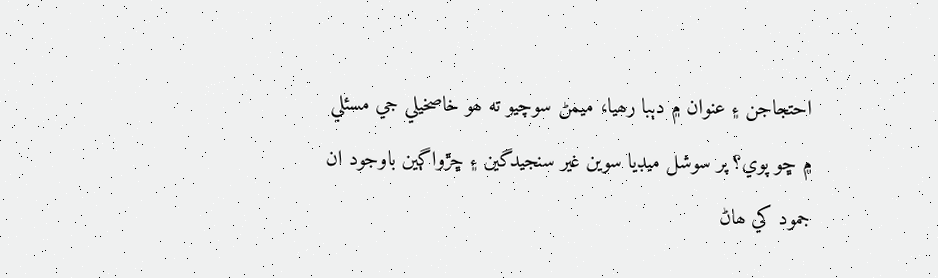احتجاجن ۽ عنوان ۾ دٻبا رھيا، ميمڻ سوچيو ته ھو خاصخيلي جي مسئلي ۾ ڇو پوي؟ پر سوشل ميڊيا سوين غير سنجيدگين ۽ ڇڙواڳين باوجود ان جمود کي ھاڻ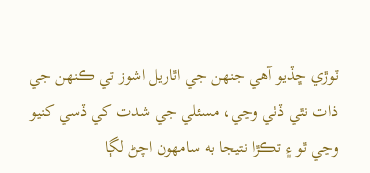ٽوڙي ڇڏيو آھي جنھن جي اٿاريل اشوز تي ڪنھن جي ذات نٿي ڏٺي وڃي، مسئلي جي شدت کي ڏسي کنيو وڃي ٿو ۽ تڪڙا نتيجا به سامھون اچڻ لڳا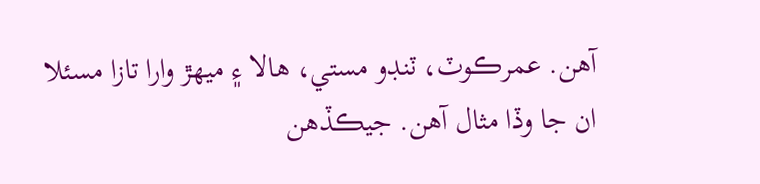آھن. عمرڪوٽ، ٽنڊو مستي، ھالا ۽ ميھڙ وارا تازا مسئلا ان جا وڏا مثال آھن. جيڪڏهن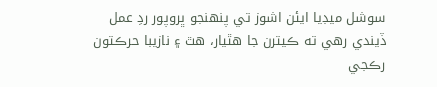سوشل ميڊيا ايئن اشوز تي پنھنجو ڀروپور ردِ عمل ڏيندي رھي ته ڪيترن جا ھٿيار، ھٿ ۽ نازيبا حرڪتون رڪجي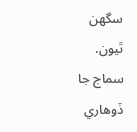سگھن ٿيون. سماج جا ڏوھاري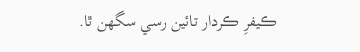ڪيفرِ ڪردار تائين رسي سگھن ٿا.